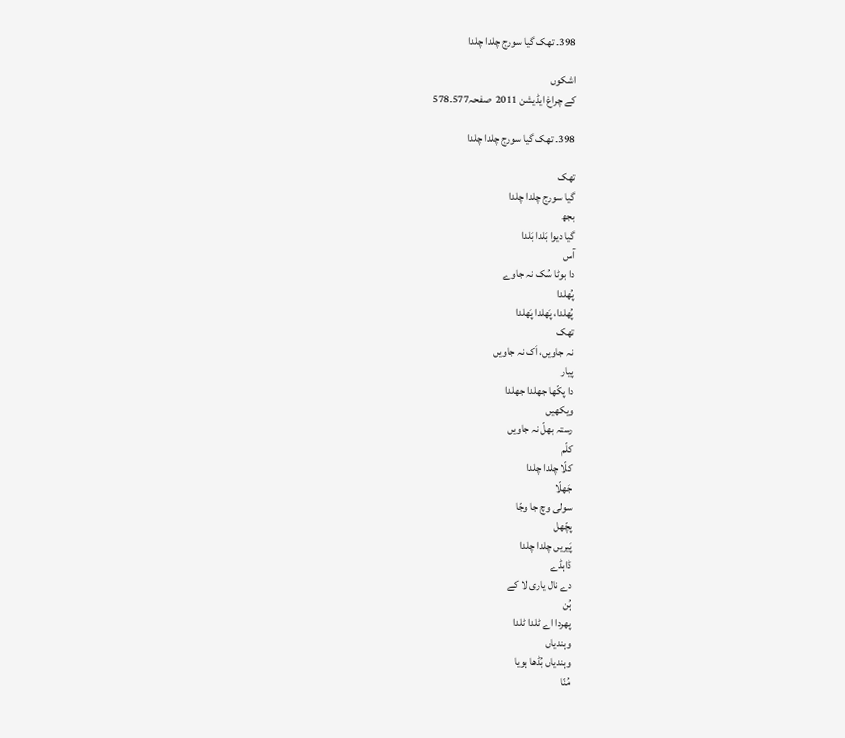398۔ تھک گیا سورج چلدا چلدا

اشکوں
کے چراغ ایڈیشن 2011  صفحہ577۔578

398۔ تھک گیا سورج چلدا چلدا

تھک
گیا سورج چلدا چلدا
بجھ
گیا دیوا بَلدا بَلدا
آس
دا بوٹا سُک نہ جاوے
پُھلدا
پُھلدا، پَھلدا پَھلدا
تھک
نہ جاویں، اَک نہ جاویں
پیار
دا پکّھا جھلدا جھلدا
ویکھیں
رستہ بھلّ نہ جاویں
کلّم
کلّا چلدا چلدا
جَھلّا
سولی وچ جا وجّا
پچّھل
پَیریں چلدا چلدا
ڈاہڈے
دے نال یاری لا کے
ہُن
پھردا اے ٹلدا ٹلدا
وہندیاں
وہندیاں بُڈھا ہویا
مُنّا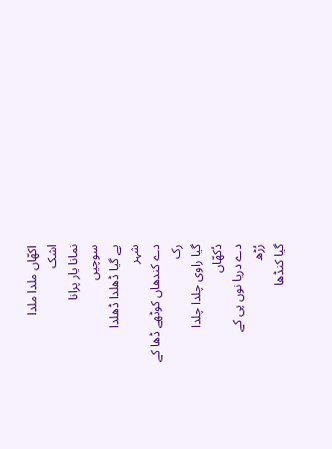اکھّاں ملدا ملدا
اشک
نمانا یار پرانا
سوچیں
پے گیا ڈھلدا ڈھلدا
شہر
دے کندھاں کوٹھے ڈھا کے
رک
گیا راوی چلدا چلدا
دُکھّاں
دے دریا نوں پی کے
رُڑھ
گیا کنڈھا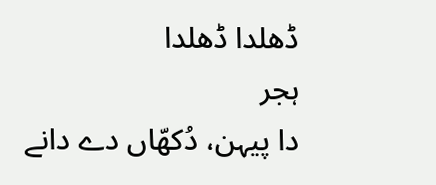ڈھلدا ڈھلدا
ہجر
دا پیہن، دُکھّاں دے دانے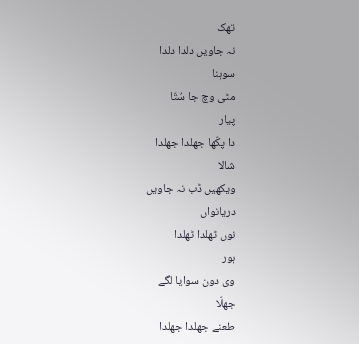تھک
نہ جاویں دلدا دلدا
سوہنا
مٹی وچ جا سُتّا
پیار
دا پکّھا جھلدا جھلدا
شالا
ویکھیں ڈب نہ جاویں
دریانواں
نوں ٹھلدا ٹھلدا
ہور
وی دون سوایا لگے
جھلّا
طعنے جھلدا جھلدا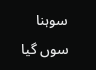سوہنا
سوں گیا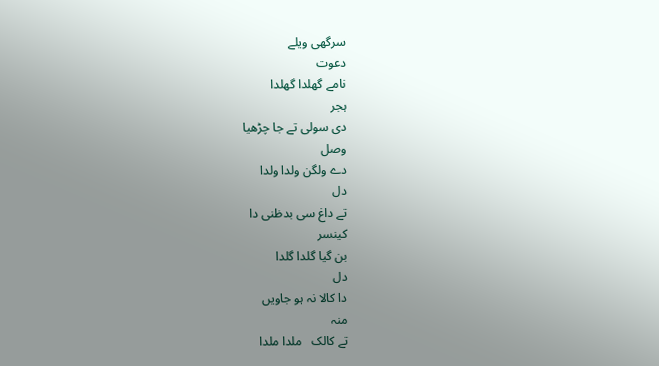سرگھی ویلے
دعوت
نامے گھلدا گھلدا
ہجر
دی سولی تے جا چڑھیا
وصل
دے ولگن ولدا ولدا
دل
تے داغ سی بدظنی دا
کینسر
بن گیا گلدا گلدا
دل
دا کالا نہ ہو جاویں
منہ
تے کالک   ملدا ملدا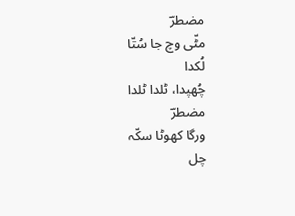مضطرؔ
مٹّی وچ جا سُتّا
لُکدا
چُھپدا، ٹلدا ٹلدا
مضطرؔ
ورگا کھوٹا سکّہ
چل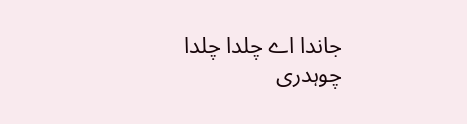جاندا اے چلدا چلدا
چوہدری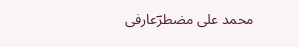محمد علی مضطرؔعارفی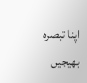اپنا تبصرہ بھیجیں